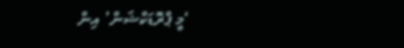‘މީ ޕްރޮޑަކްޝަން’ އިން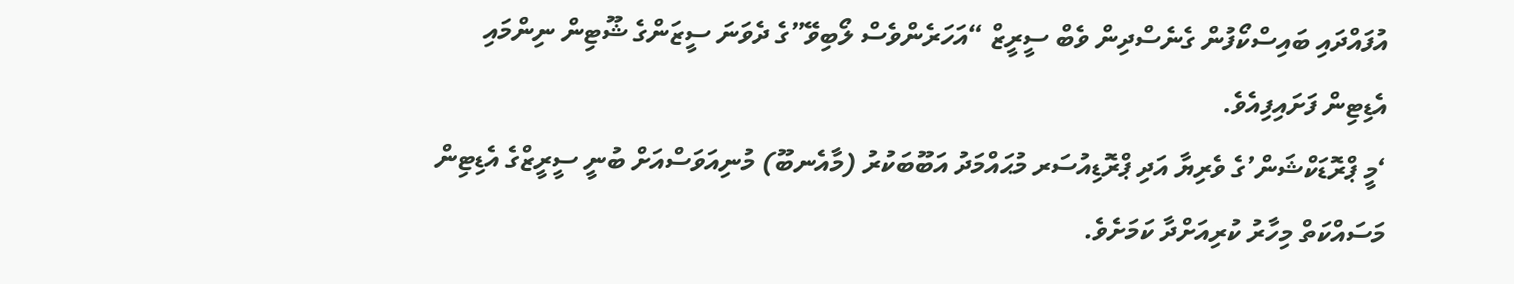އުފައްދައި ބައިސްކޯފުން ގެނެސްދިން ވެބް ސީރީޒް “އަހަރެންވެސް ލޯބިވޭ”ގެ ދެވަނަ ސީޒަންގެ ޝޫޓިން ނިންމައި އެޑިޓިން ފަށައިފިއެވެ.
‘މީ ޕްރޮޑަކްޝަން’ގެ ވެރިޔާ އަދި ޕްރޮޑިއުސަރ މުޙައްމަދު އަބޫބަކުރު (މާއެނބޫ) މުނިއަވަސްއަށް ބުނީ ސީރީޒްގެ އެޑިޓިން މަސައްކަތް މިހާރު ކުރިއަށްދާ ކަމަށެވެ.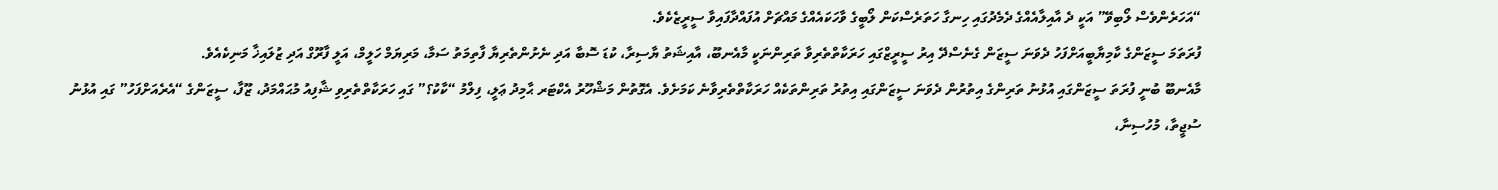“އަހަރެންވެސް ލޯބިވޭ” އަކީ ދެ އާއިލާއެއްގެ ދެމެދުގައި ހިނގާ ހަތަރެސްކަން ލޯބީގެ ވާހަކައެއްގެ މައްޗަށް އުފައްދާފައިވާ ސީރީޒެކެވެ.
ފުރަތަމަ ސީޒަންގެ ކާމިޔާބީއަށްފަހު ދެވަނަ ސީޒަން ގެނެސްދޭ އިރު ސީރީޒްގައި ހަރަކާތްތެރިވާ ތަރިންނަކީ މާއެނބޫ، އާއިޝަތު ޔާސިރާ، ކުޑަ ސޮބާ އަދި ނެށުންތެރިޔާ ފާތިމަތު ސަމާ، މަރިޔަމް ހަލީމް، އަލީ ފާރޫގް އަދި ޒުލައިޚާ މަނިކެއެވެ.
މާއެނބޫ ބުނީ ފުރަތަ ސީޒަންގައި އުޅުނު ތަރިންގެ އިތުރުން ދެވަނަ ސީޒަންގައި އިތުރު ތަރިންތަކެއް ހަރަކާތްތެރިވާނެ ކަމަށެވެ. އެގޮތުން މަޝްހޫރު އެކްޓަރ ޙާމިދު ޢަލީ، ފިލްމު “ކާކު؟” ގައި ހަރަކާތްތެރިވި ޝާފިއު މުޙައްމަދު، ޒޫފާ، ސީޒަންގެ “އެރެއަށްފަހު” ގައި އުޅުނު ސުޖީތާ، މުހުސިނާ،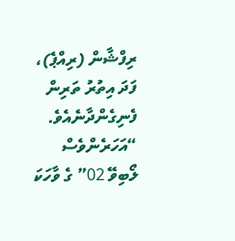ރިފްޝާން (ރިއްޕެ)، ފަދަ އިތުރު ތަރިން ފެނިގެންދާނެއެވެ.
“އަހަރެންވެސް ލޯބިވޭ 02” ގެ ވާހަކަ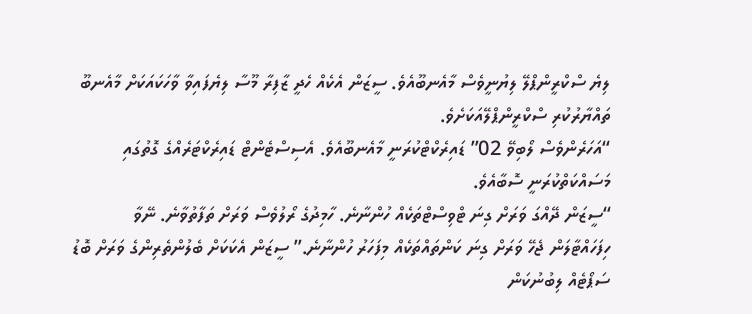ލިޔެ ސްކްރީންޕްލޭ ލިޔުނީވެސް މާއެނބޫއެވެ. ސީޒަން އެކެއް ހެދީ ޒާފިރާ މޫސާ ލިޔެފައިވާ ވާހަކައަކަށް މާއެނބޫ ތައްޔާރުކުރި ސްކްރީންޕްލޭއަކަށެވެ.
“އަހަރެންވެސް ލޯބިވޭ 02” ޑައިރެކްޓްކުރަނީ މާއެނބޫއެވެ. އެސިސްޓެންޓް ޑައިރެކްޓަރެއްގެ ގޮތުގައި މަސައްކަތްކުރަނީ ސޮބާއެވެ.
“ސީޒަން ދޭއްގަ ވަރަށް ގިނަ ޓްވިސްޓްތަކެއް ހުންނާނެ. ހާމިދުގެ ރޯލުވެސް ވަރަށް ތަފާތުވާނެ. ނޭވާ ހިފަހައްޓާލަން ޖެހޭ ވަރަށް ގިނަ ކަންތައްތަކެއް މިފަހަރު ހުންނާނެ.” ސީޒަން އެކަކަށް ބެލުންތެރިންގެ ވަރަށް ބޮޑު ސަޕޯޓެއް ލިބުނުކަން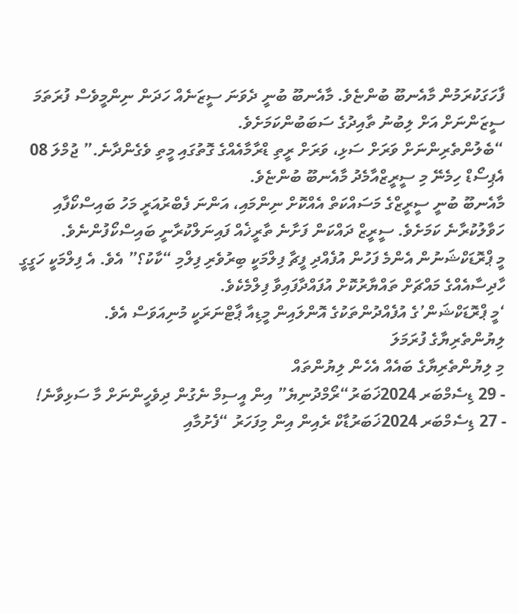ފާހަގަކުރަމުން މާއެނބޫ ބުންޏެވެ. މާއެނބޫ ބުނީ ދެވަނަ ސީޒަނެއް ހަދަން ނިންމީވެސް ފުރަތަމަ ސީޒަންނަށް އަށް ލިބުނު ތާއިދުގެ ސަބަބުންކަމަށެވެ.
“ބެލުންތެރިންނަށް ވަރަށް ސަޅި، ވަރަށް ރީތި ޑްރާމާއެއްގެ ގޮތުގައި މީތި ވެގެންދާނެ.” ޖުމްލަ 08 އެޕިސޯޑް ހިމެނޭ މި ސީރީޒްއާމެދު މާއެނބޫ ބުންޏެވެ.
މާއެނބޫ ބުނީ ސީރީޒްގެ މަސައްކަތް އެއްކޮށް ނިންމައި، އަންނަ ފެބްރުއަރީ މަހު ބައިސްކޯފާއި ހަވާލުކުރާނެ ކަމަށެވެ. ސީރީޒް ދައްކަން ފަށާނެ ތާރީޚެއް ފައިނަލްކުރާނީ ބައިސްކޯފުންނެވެ.
މީ ޕްރޮޑަކްޝަނުން އެންމެ ފަހުން އުފެއްދި ފީޗާ ފިލްމަކީ ބިރުވެރި ފިލްމި “ކާކު؟” އެވެ. އެ ފިލްމަކީ ހަގީގީ ހާދިސާއެއްގެ މައްޗަށް ތައްޔާރުކޮށް އުފައްދާފައިވާ ފިލްމެކެވެ.
‘މީ ޕްރޮޑަކްޝަން’ގެ އުފެއްދުންތަކުގެ އޮންލައިން މީޑިއާ ޕާޓްނަރަކީ މުނިއަވަސް އެވެ.
ލިޔުންތެރިޔާގެ ފުރަމަލަ
މި ލިޔުންތެރިޔާގެ ބައެއް އެހެން ލިޔުންތައް
- 29 ޑިސެމްބަރ 2024ޚަބަރު“ރޯމްދުނިޔެ” އިން އީސިމް ނެގުން ދިވެހީންނަށް މާ ސަޅިވާނެ!
- 27 ޑިސެމްބަރ 2024ޚަބަރުޑާކް ރެއިން އިން މިފަހަރު “ފެށުމާއި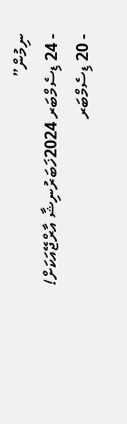ނިމުން”
- 24 ޑިސެމްބަރ 2024ޚަބަރުނިޝާ އާރްޖޭއަކަށް!
- 20 ޑިސެމްބަރ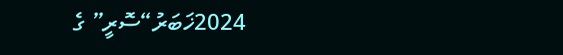2024ޚަބަރު“ސޮރީ” ގެ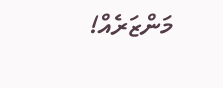މަންޒަރެއް!